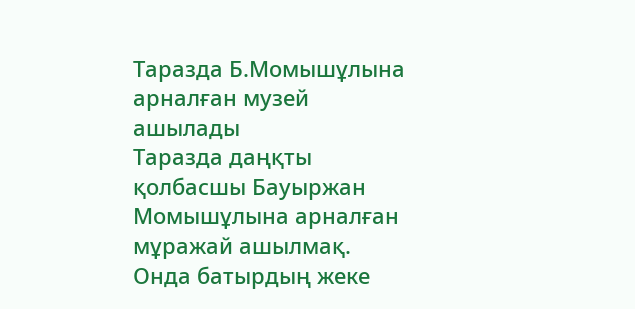Таразда Б.Момышұлына арналған музей ашылады
Таразда даңқты қолбасшы Бауыржан Момышұлына арналған мұражай ашылмақ.
Онда батырдың жеке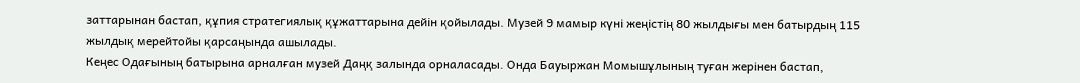заттарынан бастап, құпия стратегиялық құжаттарына дейін қойылады. Музей 9 мамыр күні жеңістің 80 жылдығы мен батырдың 115 жылдық мерейтойы қарсаңында ашылады.
Кеңес Одағының батырына арналған музей Даңқ залында орналасады. Онда Бауыржан Момышұлының туған жерінен бастап,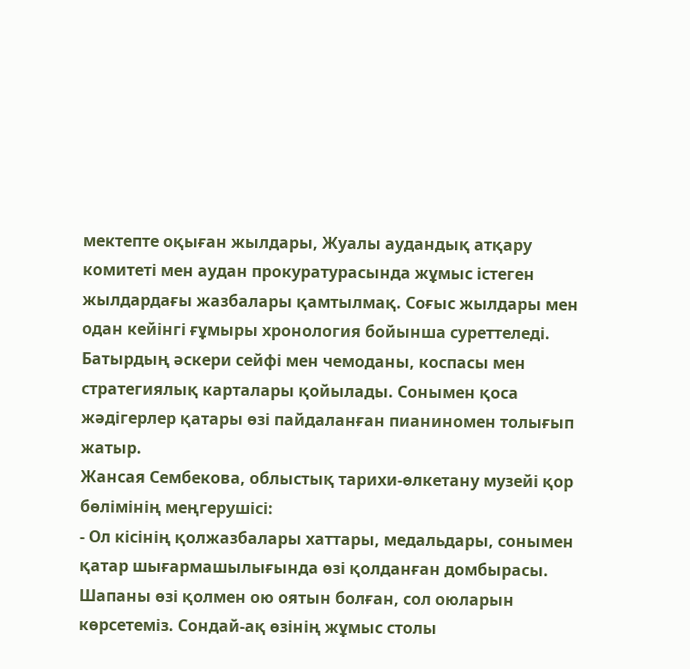мектепте оқыған жылдары, Жуалы аудандық атқару комитеті мен аудан прокуратурасында жұмыс істеген жылдардағы жазбалары қамтылмақ. Соғыс жылдары мен одан кейінгі ғұмыры хронология бойынша суреттеледі. Батырдың әскери сейфі мен чемоданы, коспасы мен стратегиялық карталары қойылады. Сонымен қоса жәдігерлер қатары өзі пайдаланған пианиномен толығып жатыр.
Жансая Сембекова, облыстық тарихи-өлкетану музейі қор бөлімінің меңгерушісі:
- Ол кісінің қолжазбалары хаттары, медальдары, сонымен қатар шығармашылығында өзі қолданған домбырасы. Шапаны өзі қолмен ою оятын болған, сол оюларын көрсетеміз. Сондай-ақ өзінің жұмыс столы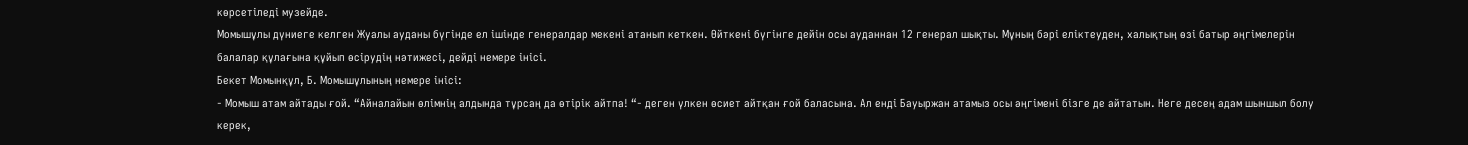көрсетіледі музейде.
Момышұлы дүниеге келген Жуалы ауданы бүгінде ел ішінде генералдар мекені атанып кеткен. Өйткені бүгінге дейін осы ауданнан 12 генерал шықты. Мұның бәрі еліктеуден, халықтың өзі батыр әңгімелерін балалар құлағына құйып өсірудің нәтижесі, дейді немере інісі.
Бекет Момынқұл, Б. Момышұлының немере інісі:
- Момыш атам айтады ғой. “Айналайын өлімнің алдында тұрсаң да өтірік айтпа! “- деген үлкен өсиет айтқан ғой баласына. Ал енді Бауыржан атамыз осы әңгімені бізге де айтатын. Неге десең адам шыншыл болу керек,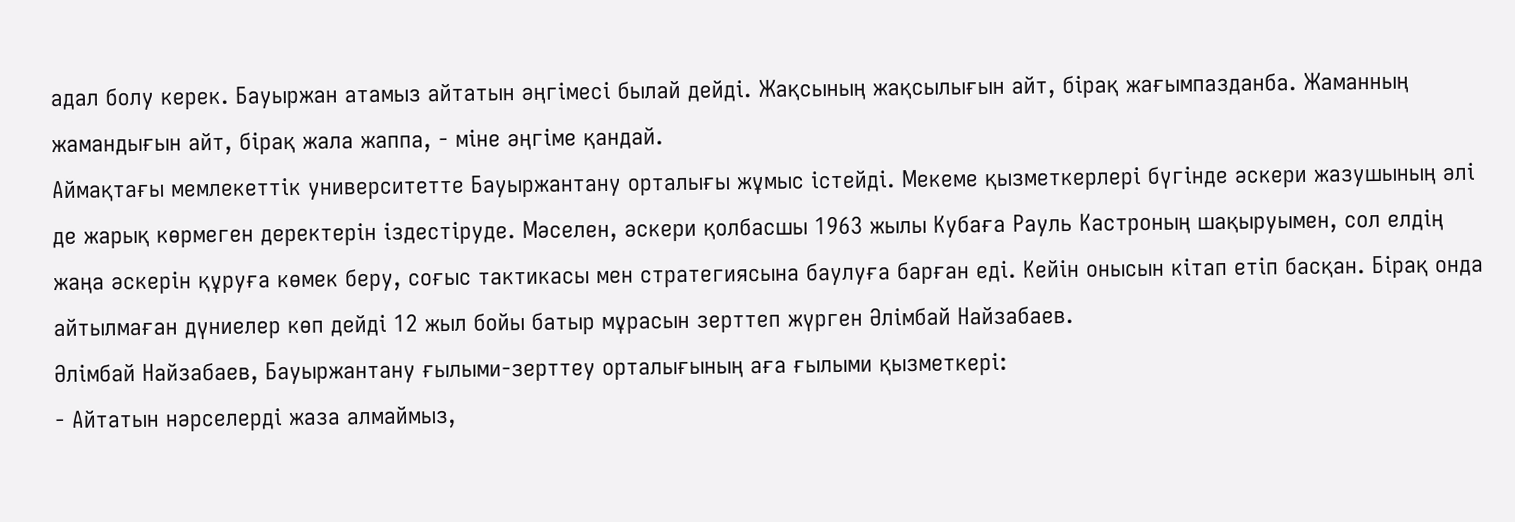адал болу керек. Бауыржан атамыз айтатын әңгімесі былай дейді. Жақсының жақсылығын айт, бірақ жағымпазданба. Жаманның жамандығын айт, бірақ жала жаппа, - міне әңгіме қандай.
Аймақтағы мемлекеттік университетте Бауыржантану орталығы жұмыс істейді. Мекеме қызметкерлері бүгінде әскери жазушының әлі де жарық көрмеген деректерін іздестіруде. Мәселен, әскери қолбасшы 1963 жылы Кубаға Рауль Кастроның шақыруымен, сол елдің жаңа әскерін құруға көмек беру, соғыс тактикасы мен стратегиясына баулуға барған еді. Кейін онысын кітап етіп басқан. Бірақ онда айтылмаған дүниелер көп дейді 12 жыл бойы батыр мұрасын зерттеп жүрген Әлімбай Найзабаев.
Әлімбай Найзабаев, Бауыржантану ғылыми-зерттеу орталығының аға ғылыми қызметкері:
- Айтатын нәрселерді жаза алмаймыз,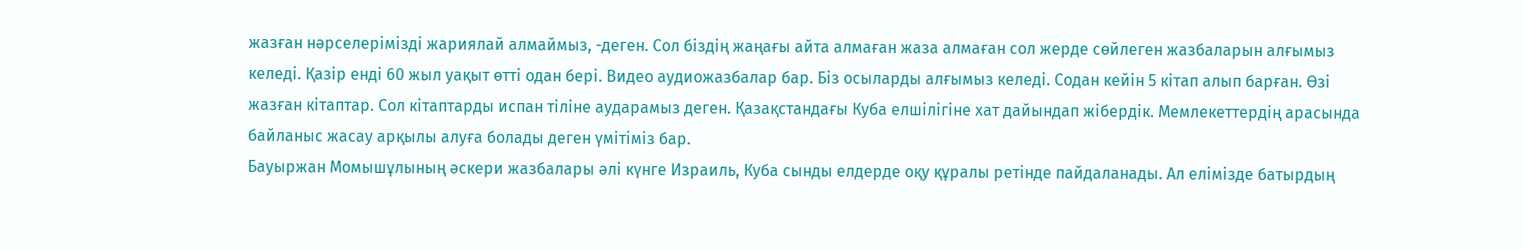жазған нәрселерімізді жариялай алмаймыз, -деген. Сол біздің жаңағы айта алмаған жаза алмаған сол жерде сөйлеген жазбаларын алғымыз келеді. Қазір енді 60 жыл уақыт өтті одан бері. Видео аудиожазбалар бар. Біз осыларды алғымыз келеді. Содан кейін 5 кітап алып барған. Өзі жазған кітаптар. Сол кітаптарды испан тіліне аударамыз деген. Қазақстандағы Куба елшілігіне хат дайындап жібердік. Мемлекеттердің арасында байланыс жасау арқылы алуға болады деген үмітіміз бар.
Бауыржан Момышұлының әскери жазбалары әлі күнге Израиль, Куба сынды елдерде оқу құралы ретінде пайдаланады. Ал елімізде батырдың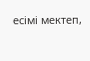есімі мектеп,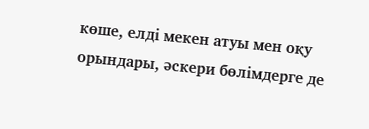көше, елді мекен атуы мен оқу орындары, әскери бөлімдерге де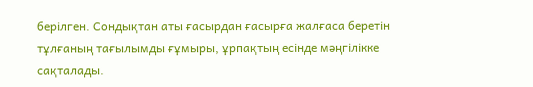берілген. Сондықтан аты ғасырдан ғасырға жалғаса беретін тұлғаның тағылымды ғұмыры, ұрпақтың есінде мәңгілікке сақталады.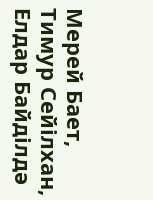Мерей Бает, Тимур Сейілхан, Елдар Байділдә